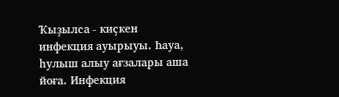Ҡыҙылса - киҫкен инфекция ауырыуы. Һауа, һулыш алыу ағзалары аша йоға. Инфекция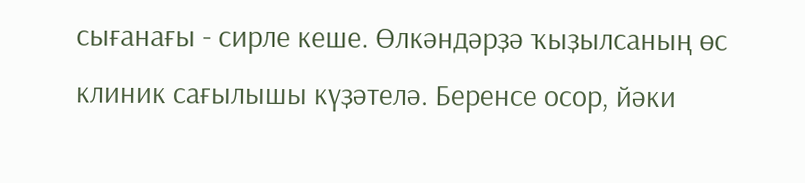сығанағы - сирле кеше. Өлкәндәрҙә ҡыҙылсаның өс клиник сағылышы күҙәтелә. Беренсе осор, йәки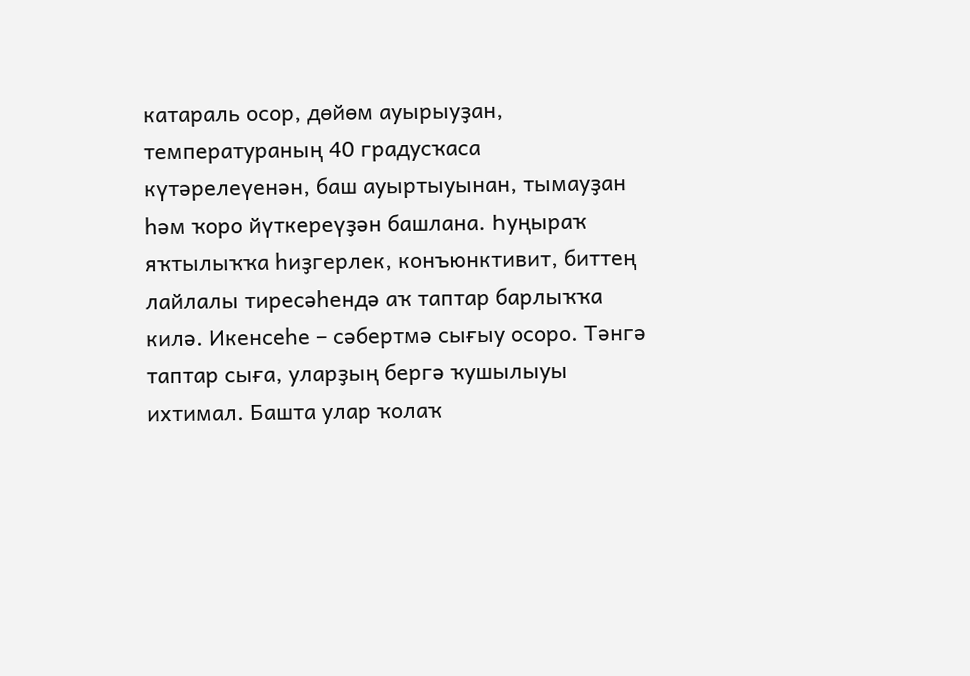катараль осор, дөйөм ауырыуҙан, температураның 40 градусҡаса күтәрелеүенән, баш ауыртыуынан, тымауҙан һәм ҡоро йүткереүҙән башлана. Һуңыраҡ яҡтылыҡҡа һиҙгерлек, конъюнктивит, биттең лайлалы тиресәһендә аҡ таптар барлыҡҡа килә. Икенсеһе – сәбертмә сығыу осоро. Тәнгә таптар сыға, уларҙың бергә ҡушылыуы ихтимал. Башта улар ҡолаҡ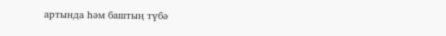артында һәм баштың түбә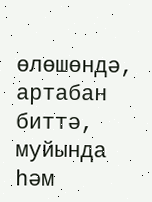өлөшөндә, артабан биттә, муйында һәм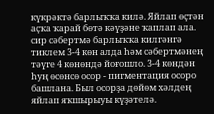күкрәктә барлыҡҡа килә. Яйлап өҫтән аҫҡа ҡарай бөтә кәүҙәне ҡаплап ала. сир сәбертмә барлыҡҡа килгәнгә тиклем 3-4 көн алда һәм сәбертмәнең тәүге 4 көнөндә йоғошло. 3-4 көндән һуң өсөнсө осор - пигментация осоро башлана. Был осорҙа дөйөм хәлдең яйлап яҡшырыуы күҙәтелә.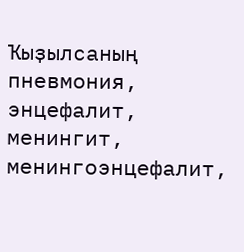Ҡыҙылсаның пневмония, энцефалит, менингит, менингоэнцефалит,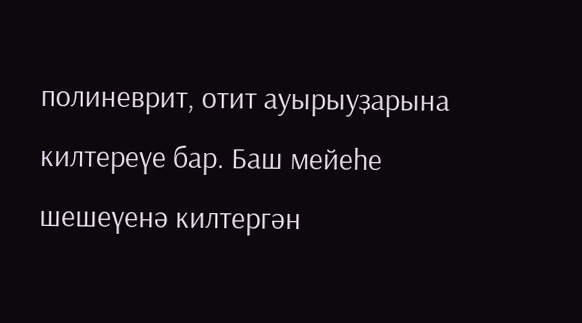полиневрит, отит ауырыуҙарына килтереүе бар. Баш мейеһе шешеүенә килтергән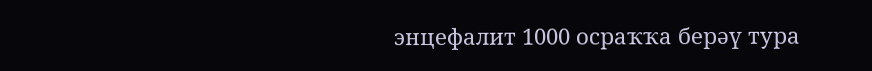энцефалит 1000 осраҡҡа берәү тура